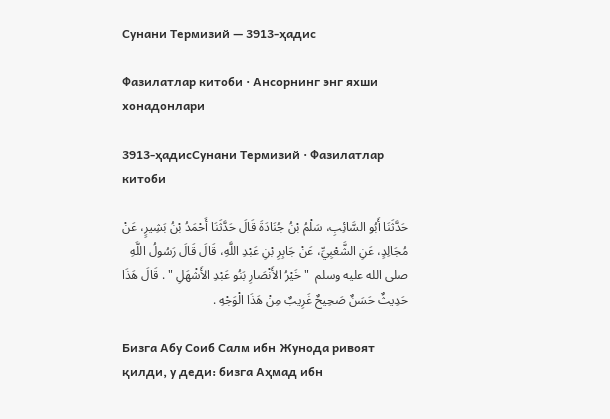Сунани Термизий — 3913-ҳадис

Фазилатлар китоби · Ансорнинг энг яхши хонадонлари

3913-ҳадисСунани Термизий · Фазилатлар китоби

حَدَّثَنَا أَبُو السَّائِبِ، سَلْمُ بْنُ جُنَادَةَ قَالَ حَدَّثَنَا أَحْمَدُ بْنُ بَشِيرٍ، عَنْ مُجَالِدٍ، عَنِ الشَّعْبِيِّ، عَنْ جَابِرِ بْنِ عَبْدِ اللَّهِ، قَالَ قَالَ رَسُولُ اللَّهِ صلى الله عليه وسلم  " خَيْرُ الأَنْصَارِ بَنُو عَبْدِ الأَشْهَلِ " . قَالَ هَذَا حَدِيثٌ حَسَنٌ صَحِيحٌ غَرِيبٌ مِنْ هَذَا الْوَجْهِ .

Бизга Абу Соиб Салм ибн Жунода ривоят қилди, у деди: бизга Аҳмад ибн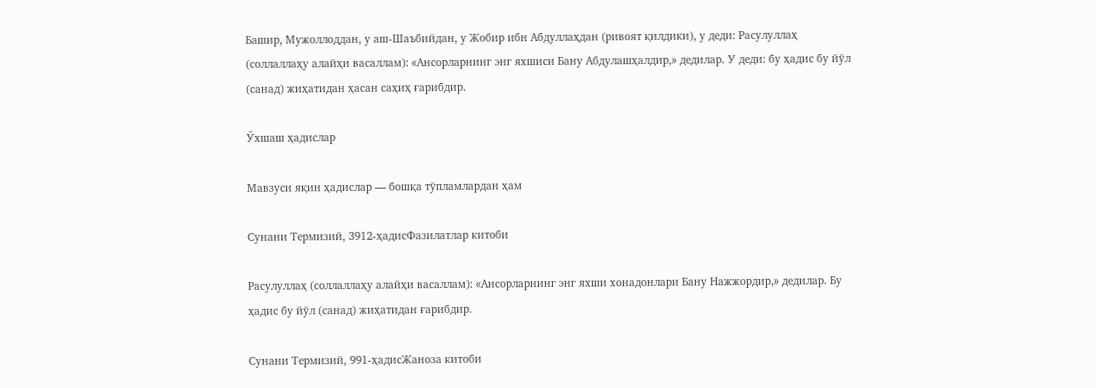Башир, Мужоллоддан, у аш-Шаъбийдан, у Жобир ибн Абдуллаҳдан (ривоят қилдики), у деди: Расулуллаҳ (соллаллаҳу алайҳи васаллам): «Ансорларнинг энг яхшиси Бану Абдулашҳалдир,» дедилар. У деди: бу ҳадис бу йўл (санад) жиҳатидан ҳасан саҳиҳ ғарибдир.

Ўхшаш ҳадислар

Мавзуси яқин ҳадислар — бошқа тўпламлардан ҳам

Сунани Термизий, 3912-ҳадисФазилатлар китоби

Расулуллаҳ (соллаллаҳу алайҳи васаллам): «Ансорларнинг энг яхши хонадонлари Бану Нажжордир,» дедилар. Бу ҳадис бу йўл (санад) жиҳатидан ғарибдир.

Сунани Термизий, 991-ҳадисЖаноза китоби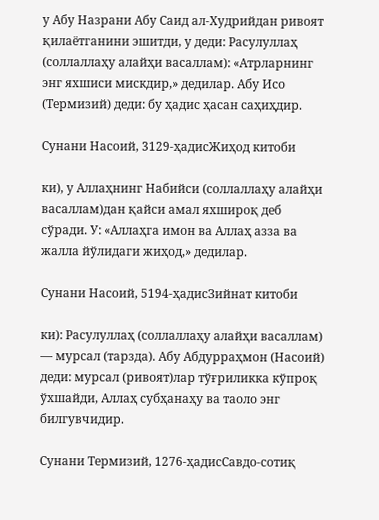у Абу Назрани Абу Саид ал-Худрийдан ривоят қилаётганини эшитди, у деди: Расулуллаҳ (соллаллаҳу алайҳи васаллам): «Атрларнинг энг яхшиси мискдир,» дедилар. Абу Исо (Термизий) деди: бу ҳадис ҳасан саҳиҳдир.

Сунани Насоий, 3129-ҳадисЖиҳод китоби

ки), у Аллаҳнинг Набийси (соллаллаҳу алайҳи васаллам)дан қайси амал яхшироқ деб сўради. У: «Аллаҳга имон ва Аллаҳ азза ва жалла йўлидаги жиҳод,» дедилар.

Сунани Насоий, 5194-ҳадисЗийнат китоби

ки): Расулуллаҳ (соллаллаҳу алайҳи васаллам) — мурсал (тарзда). Абу Абдурраҳмон (Насоий) деди: мурсал (ривоят)лар тўғриликка кўпроқ ўхшайди, Аллаҳ субҳанаҳу ва таоло энг билгувчидир.

Сунани Термизий, 1276-ҳадисСавдо-сотиқ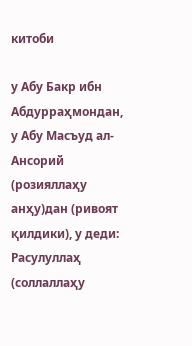китоби

у Абу Бакр ибн Абдурраҳмондан, у Абу Масъуд ал-Ансорий (розияллаҳу анҳу)дан (ривоят қилдики), у деди: Расулуллаҳ (соллаллаҳу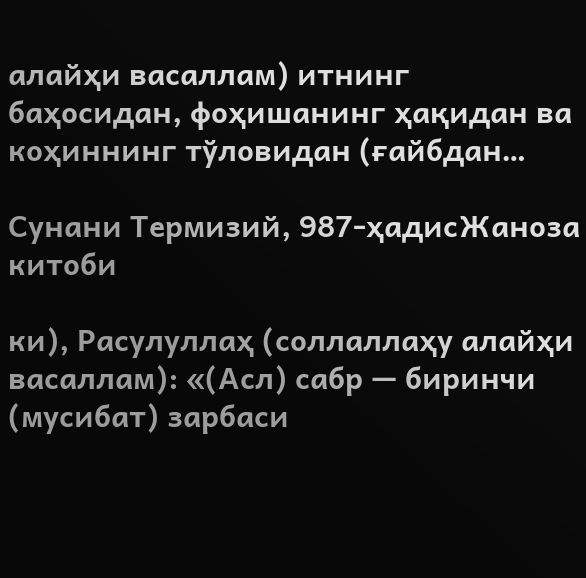алайҳи васаллам) итнинг баҳосидан, фоҳишанинг ҳақидан ва коҳиннинг тўловидан (ғайбдан…

Сунани Термизий, 987-ҳадисЖаноза китоби

ки), Расулуллаҳ (соллаллаҳу алайҳи васаллам): «(Асл) сабр — биринчи (мусибат) зарбаси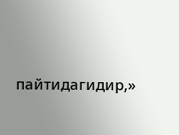пайтидагидир,»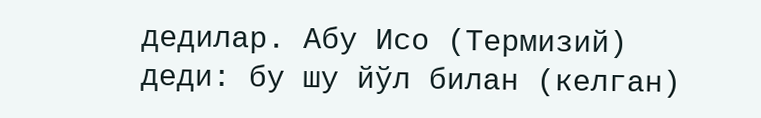дедилар. Абу Исо (Термизий) деди: бу шу йўл билан (келган)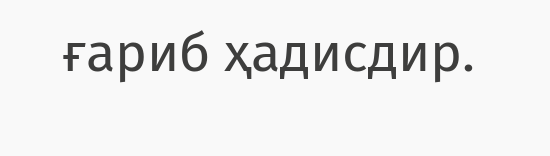ғариб ҳадисдир.